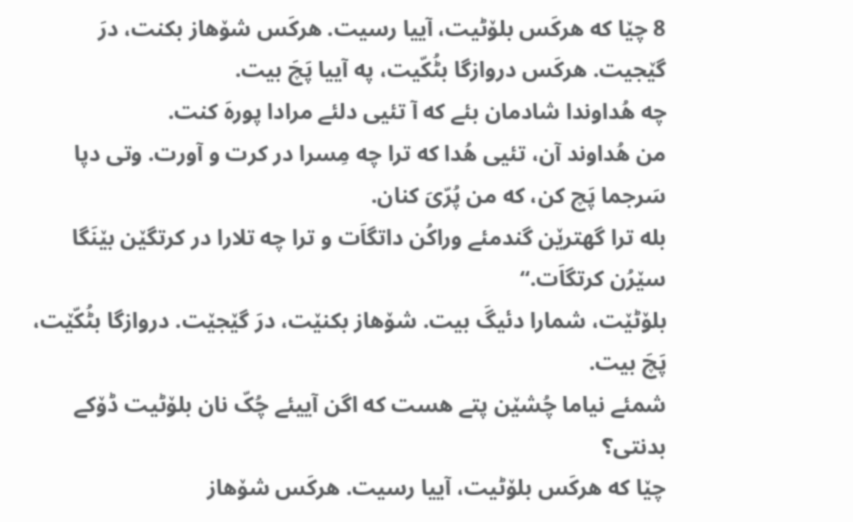8 چێا که هرکَس بلۆٹیت، آییا رسیت. هرکَس شۆهاز بکنت، درَ گێجیت. هرکَس دروازگا بٹُکّیت، په آییا پَچَ بیت.
چه هُداوندا شادمان بئے که آ تئیی دلئے مرادا پورهَ کنت.
من هُداوند آن، تئیی هُدا که ترا چه مِسرا در کرت و آورت. وتی دپا سَرجما پَچ کن، که من پُرّیَ کنان.
بله ترا گهترێن گندمئے وراکُن داتگاَت و ترا چه تلارا در کرتگێن بێنَگا سێرُن کرتگاَت.“
بلۆٹێت، شمارا دئیگَ بیت. شۆهاز بکنێت، درَ گێجێت. دروازگا بٹُکّێت، پَچَ بیت.
شمئے نیاما چُشێن پتے هست که اگن آییئے چُکّ نان بلۆٹیت ڈۆکے بدنتی؟
چێا که هرکَس بلۆٹیت، آییا رسیت. هرکَس شۆهاز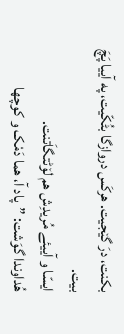بکنت، درَ گێجیت. هرکَس دروازگا بٹُکّیت، په آییا پَچَ بیت.
ایسّا و آییئے مُریدِش هم لۆٹتگاَتنت.
هُداوندا گوَشت: ”پاد آ، هما دَمْک و کوچها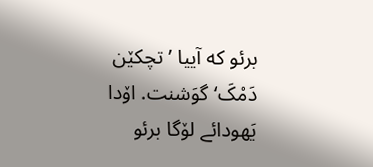برئو که آییا ’تچکێن دَمْکَ‘ گوَشنت. اۆدا یَهودائے لۆگا برئو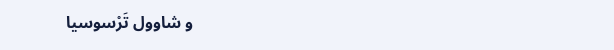و شاوول تَرْسوسیا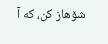شۆهاز کن، که آ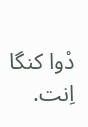دْوا کنگا اِنت.